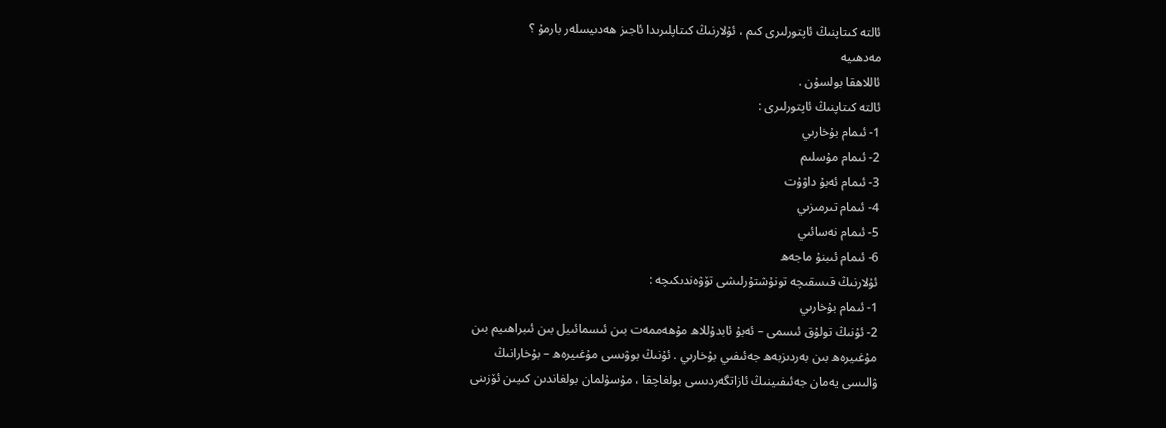ئالتە كىتاپنىڭ ئاپتورلىرى كىم ، ئۇلارنىڭ كىتاپلىرىدا ئاجىز ھەدىيسلەر بارمۇ ؟
مەدھىيە
ئاللاھقا بولسۇن .
ئالتە كىتاپنىڭ ئاپتورلىرى :
1- ئىمام بۇخارىي
2- ئىمام مۇسلىم
3- ئىمام ئەبۇ داۋۇت
4- ئىمام تىرمىزىي
5- ئىمام نەسائىي
6- ئىمام ئىبنۇ ماجەھ
ئۇلارنىڭ قىسقىچە تونۇشتۇرلىشى تۆۋەندىكىچە :
1- ئىمام بۇخارىي
2- ئۇنىڭ تولۇق ئىسمى – ئەبۇ ئابدۇللاھ مۇھەممەت بىن ئىسمائىيل بىن ئىبراھىيم بىن
مۇغىيرەھ بىن بەردىزبەھ جەئىفىي بۇخارىي . ئۇنىڭ بوۋىسى مۇغىيرەھ – بۇخارانىڭ
ۋالىسى يەمان جەئىفىينىڭ ئازاتگەردىسى بولغاچقا ، مۇسۇلمان بولغاندىن كىيىن ئۆزىنى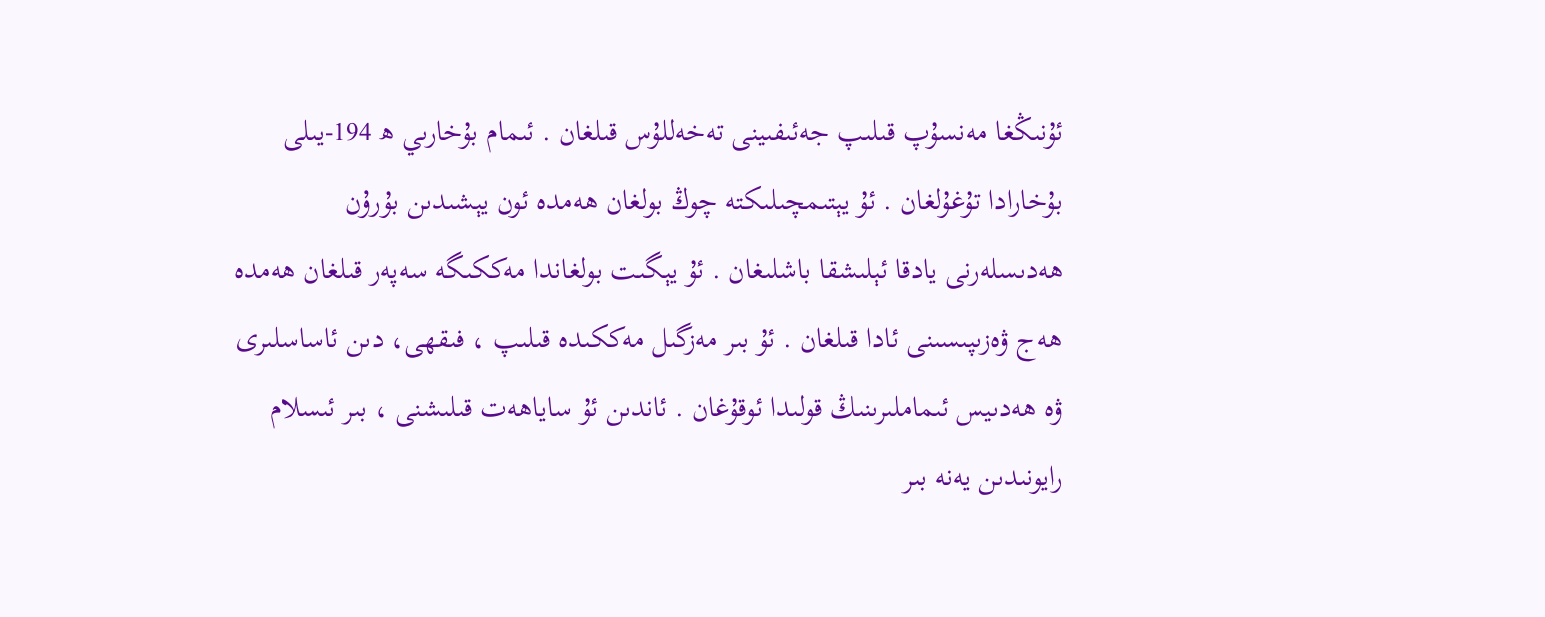ئۇنىڭغا مەنسۇپ قىلىپ جەئىفىينى تەخەللۇس قىلغان . ئىمام بۇخارىي ھ 194-يىلى
بۇخارادا تۇغۇلغان . ئۇ يېتىمچىلىكتە چوڭ بولغان ھەمدە ئون يېشىدىن بۇرۇن
ھەدىسلەرنى يادقا ئېلىشقا باشلىغان . ئۇ يېگىت بولغاندا مەككىگە سەپەر قىلغان ھەمدە
ھەج ۋەزىپىسىنى ئادا قىلغان . ئۇ بىر مەزگىل مەككىدە قىلىپ ، فىقھى، دىن ئاساسلىرى
ۋە ھەدىيس ئىماملىرىنىڭ قولىدا ئوقۇغان . ئاندىن ئۇ ساياھەت قىلىشنى ، بىر ئىسلام
رايونىدىن يەنە بىر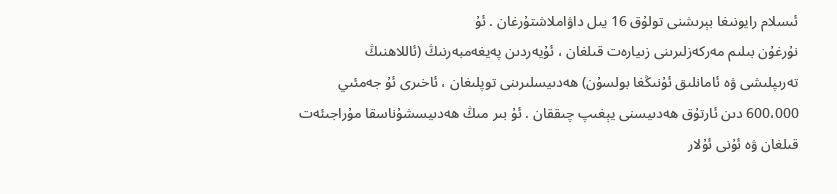ئىسلام رايونىغا بېرىشنى تولۇق 16 يىل داۋاملاشتۇرغان . ئۇ
نۇرغۇن بىلىم مەركەزلىرىنى زىيارەت قىلغان ، ئۇيەردىن پەيغەمبەرنىڭ (ئاللاھنىڭ
تەرىپلىشى ۋە ئامانلىق ئۇنىڭغا بولسۇن) ھەدىيسلىرىنى توپلىغان ، ئاخىرى ئۇ جەمئىي
600،000 دىن ئارتۇق ھەدىيسنى يېغىپ چىققان . ئۇ بىر مىڭ ھەدىيسشۇناسقا مۇراجىئەت
قىلغان ۋە ئۇنى ئۇلار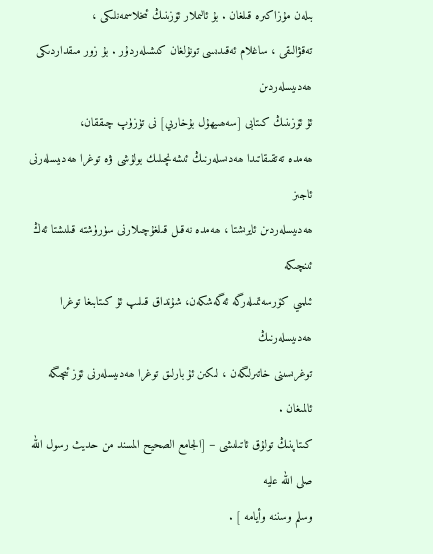بىلەن مۇزاكىرە قىلغان . بۇ ئالىملار ئۆزىنىڭ ئىخلاسمەنلىكى ،
تەقۋالىقى ، ساغلام ئەقىدىسى تونۇلغان كىشىلەردۇر . بۇ زور مىقداردىكى ھەدىيسلەردىن
ئۇ ئۆزىنىڭ كىتابى [سەھىيھۇل بۇخارىي] نى تۈزۈپ چىققان،
ھەمدە تەتقىقاتىدا ھەدىسلەرنىڭ ئىشەنچىلىك بولۇشى ۋە توغرا ھەدىيسلەرنى ئاجىز
ھەدىيسلەردىن ئايرىشتا ، ھەمدە نەقىل قىلغۇچىلارنى سۈرۈشتە قىلىشتا ئەڭ ئىنچىكە
ئىلمىي كۆرسەتمىلەرگە ئەگەشكەن، شۇنداق قىلىپ ئۇ كىتابىغا توغرا ھەدىيسلەرنىڭ
توغرىسىنى خاتىرلىگەن ، لىكىن ئۇ بارلىق توغرا ھەدىيسلەرنى ئۆز ئىچىگە ئالمىغان .
كىتاپنىڭ تولۇق ئاتىلىشى – [الجامع الصحيح المسند من حديث رسول الله صلى الله عليه
وسلم وسننه وأيامه ] .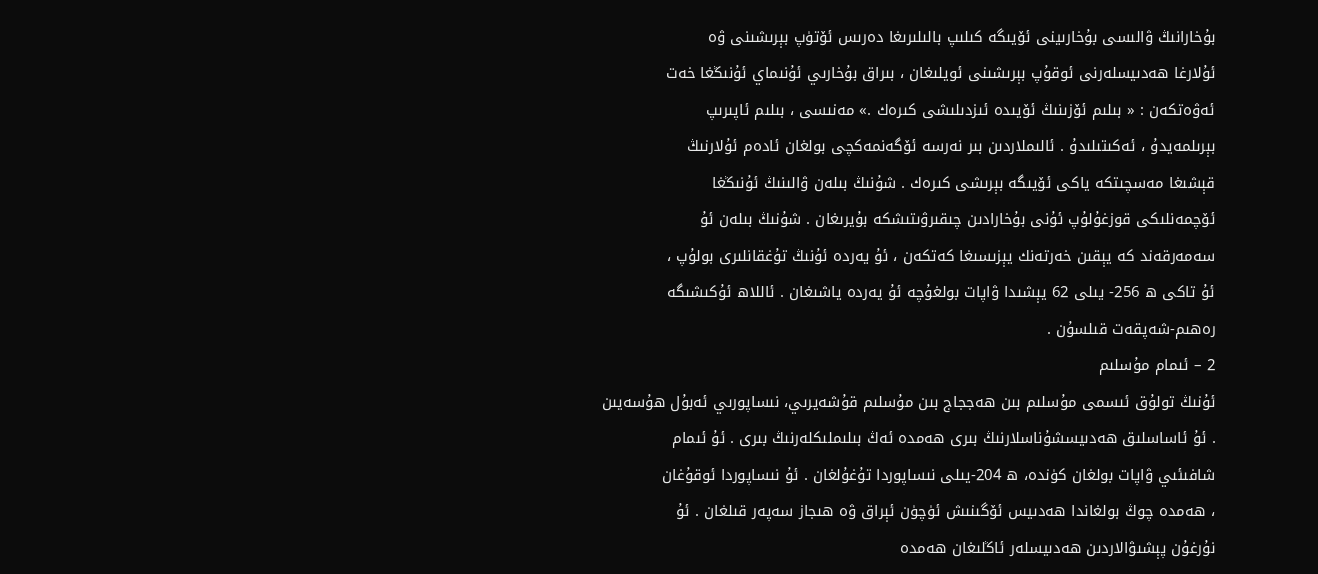بۇخارانىڭ ۋالىسى بۇخارىينى ئۆيىگە كىلىپ بالىلىرىغا دەرىس ئۆتۈپ بېرىشىنى ۋە
ئۇلارغا ھەدىيسلەرنى ئوقۇپ بېرىشىنى ئويلىغان ، بىراق بۇخارىي ئۇنىماي ئۇنىڭغا خەت
ئەۋەتكەن : « بىلىم ئۆزىنىڭ ئۆيىدە ئىزدىلىشى كىرەك .» مەنىسى ، بىلىم ئاپىرىپ
بېرىلمەيدۇ ، ئەكىتىلىدۇ . ئالىملاردىن بىر نەرسە ئۆگەنمەكچى بولغان ئادەم ئۇلارنىڭ
قېشىغا مەسچىتكە ياكى ئۆيىگە بېرىشى كىرەك . شۇنىڭ بىلەن ۋالىنىڭ ئۇنىڭغا
ئۆچمەنلىكى قوزغۇلۇپ ئۇنى بۇخارادىن چىقىرۋىتىشكە بۇيرىغان . شۇنىڭ بىلەن ئۇ
سەمەرقەند كە يېقىن خەرتەنك يېزىسىغا كەتكەن ، ئۇ يەردە ئۇنىڭ تۇغقانلىرى بولۇپ ،
ئۇ تاكى ھ 256- يىلى 62 يېشىدا ۋاپات بولغۇچە ئۇ يەردە ياشىغان . ئاللاھ ئۇكىشىگە
رەھىم-شەپقەت قىلسۇن .
2 – ئىمام مۇسلىم
ئۇنىڭ تولۇق ئىسمى مۇسلىم بىن ھەججاج بىن مۇسلىم قۇشەيرىي، نىساپورىي ئەبۇل ھۇسەيىن
. ئۇ ئاساسلىق ھەدىيسشۇناسلارنىڭ بىرى ھەمدە ئەڭ بىلىملىكلەرنىڭ بىرى . ئۇ ئىمام
شافىئىي ۋاپات بولغان كۈندە، ھ 204-يىلى نىساپوردا تۇغۇلغان . ئۇ نىساپوردا ئوقۇغان
، ھەمدە چوڭ بولغاندا ھەدىيس ئۆگىنىش ئۈچۈن ئېراق ۋە ھىجاز سەپەر قىلغان . ئۇ
نۇرغۇن پېشىۋالاردىن ھەدىيسلەر ئاڭلىغان ھەمدە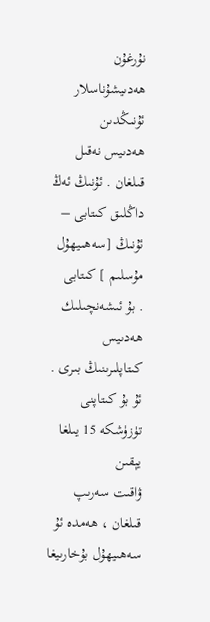نۇرغۇن ھەدىيشۇناسلار ئۇنىڭدىن
ھەدىيس نەقىل قىلغان . ئۇنىڭ ئەڭ داڭلىق كىتابى – ئۇنىڭ [سەھىيھۇل مۇسلىم ] كىتابى
. بۇ ئىشەنچىلىك ھەدىيس كىتاپلىرىنىڭ بىرى . ئۇ بۇ كىتاپنى تۈزۈشكە 15 يىلغا يېقىن
ۋاقىت سەرىپ قىلغان ، ھەمدە ئۇ سەھىيھۇل بۇخارىيغا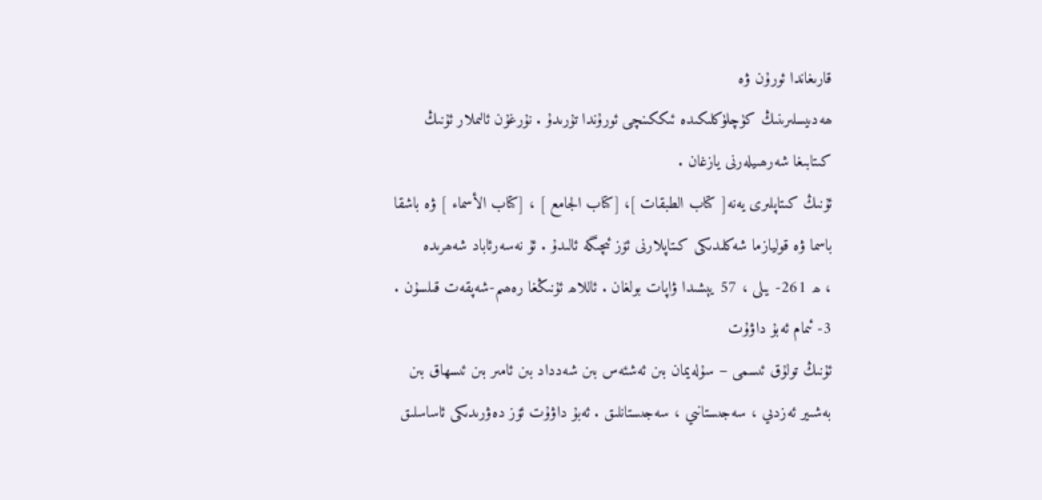قارىغاندا ئورۇن ۋە
ھەدىيسلىرىنىڭ كۈچلۈكلىكىدە ئىككىنچى ئورۇندا تۇرىدۇ . نۇرغۇن ئالىملار ئۇنىڭ
كىتابىغا شەرھىيلەرنى يازغان .
ئۇنىڭ كىتاپلىرى يەنە[ كتاب الطبقات ]، [كتاب الجامع ] ، [كتاب الأسماء ] ۋە باشقا
باسما ۋە قوليازما شەكلىدىكى كىتاپلارنى ئۆز ئىچىگە ئالىدۇ . ئۇ نەسەرئاباد شەھرىدە
، ھ 261- يىلى ، 57 يېشىدا ۋاپات بولغان . ئاللاھ ئۇنىڭغا رەھىم-شەپقەت قىلسۇن .
3- ئىمام ئەبۇ داۋۇت
ئۇنىڭ تولۇق ئىسمى – سۇلەيمان بىن ئەشئەس بىن شەدداد بىن ئامىر بىن ئىسھاق بىن
بەشىير ئەزدىي ، سەجىستانىي ، سەجىستانلىق . ئەبۇ داۋۇت ئۆز دەۋرىدىكى ئاساسلىق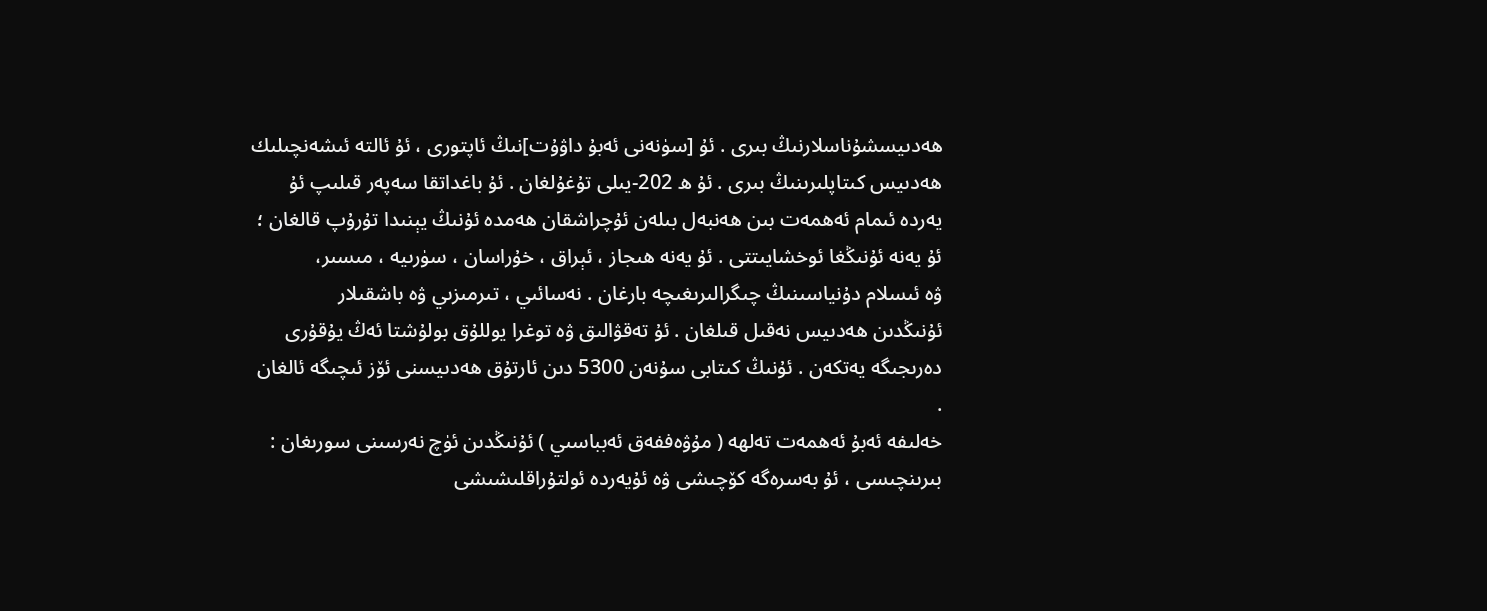ھەدىيسشۇناسلارنىڭ بىرى . ئۇ [سۈنەنى ئەبۇ داۋۇت]نىڭ ئاپتورى ، ئۇ ئالتە ئىشەنچىلىك
ھەدىيس كىتاپلىرىنىڭ بىرى . ئۇ ھ 202-يىلى تۇغۇلغان . ئۇ باغداتقا سەپەر قىلىپ ئۇ
يەردە ئىمام ئەھمەت بىن ھەنبەل بىلەن ئۇچراشقان ھەمدە ئۇنىڭ يېنىدا تۇرۇپ قالغان ؛
ئۇ يەنە ئۇنىڭغا ئوخشايىتتى . ئۇ يەنە ھىجاز ، ئېراق ، خۇراسان ، سۈرىيە ، مىسىر،
ۋە ئىسلام دۇنياسىنىڭ چىگرالىرىغىچە بارغان . نەسائىي ، تىرمىزىي ۋە باشقىلار
ئۇنىڭدىن ھەدىيس نەقىل قىلغان . ئۇ تەقۋالىق ۋە توغرا يوللۇق بولۇشتا ئەڭ يۇقۇرى
دەرىجىگە يەتكەن . ئۇنىڭ كىتابى سۇنەن 5300 دىن ئارتۇق ھەدىيسنى ئۆز ئىچىگە ئالغان
.
خەلىفە ئەبۇ ئەھمەت تەلھە ( مۇۋەففەق ئەبباسىي ) ئۇنىڭدىن ئۈچ نەرسىنى سورىغان :
بىرىنچىسى ، ئۇ بەسرەگە كۆچىشى ۋە ئۇيەردە ئولتۇراقلىشىشى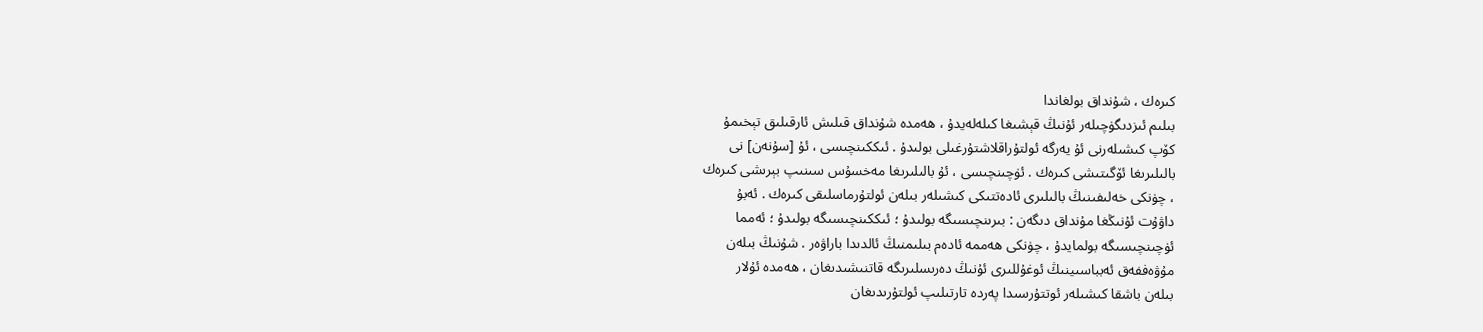كىرەك ، شۇنداق بولغاندا
بىلىم ئىزدىگۈچىلەر ئۇنىڭ قېشىغا كىلەلەيدۇ ، ھەمدە شۇنداق قىلىش ئارقىلىق تېخىمۇ
كۆپ كىشىلەرنى ئۇ يەرگە ئولتۇراقلاشتۇرغىلى بولىدۇ . ئىككىنچىسى ، ئۇ [سۇنەن] نى
بالىلىرىغا ئۆگىتىشى كىرەك . ئۈچىنچىسى ، ئۇ بالىلىرىغا مەخسۇس سىنىپ بېرىشى كىرەك
، چۈنكى خەلىفىنىڭ بالىلىرى ئادەتتىكى كىشىلەر بىلەن ئولتۇرماسلىقى كىرەك . ئەبۇ
داۋۇت ئۇنىڭغا مۇنداق دىگەن : بىرىنچىسىگە بولىدۇ ؛ ئىككىنچىسىگە بولىدۇ ؛ ئەمما
ئۈچىنچىسىگە بولمايدۇ ، چۈنكى ھەممە ئادەم بىلىمنىڭ ئالدىدا باراۋەر . شۇنىڭ بىلەن
مۇۋەففەق ئەبباسىينىڭ ئوغۇللىرى ئۇنىڭ دەرىسلىرىگە قاتنىشىدىغان ، ھەمدە ئۇلار
بىلەن باشقا كىشىلەر ئوتتۇرسىدا پەردە تارتىلىپ ئولتۇرىدىغان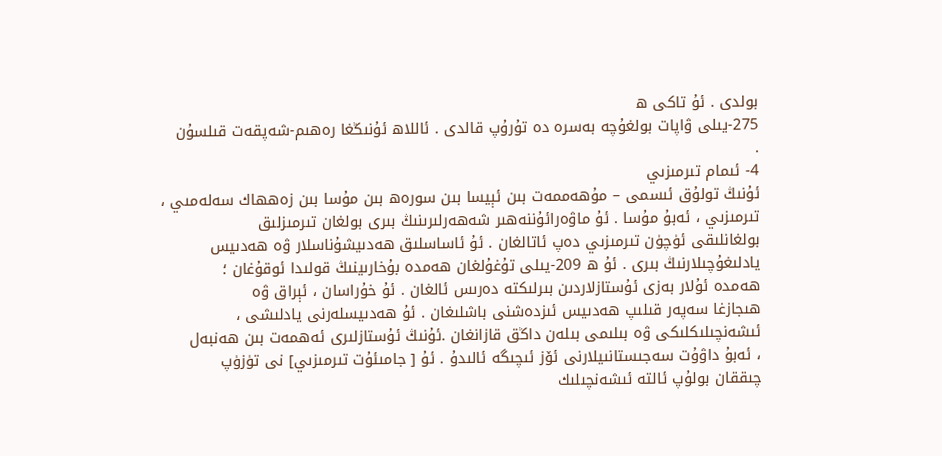بولدى . ئۇ تاكى ھ
275-يىلى ۋاپات بولغۇچە بەسرە دە تۇرۇپ قالدى . ئاللاھ ئۇنىڭغا رەھىم-شەپقەت قىلسۇن
.
4- ئىمام تىرمىزىي
ئۇنىڭ تولۇق ئىسمى – مۇھەممەت بىن ئېيسا بىن سورەھ بىن مۇسا بىن زەھھاك سەلەمىي ،
تىرمىزىي ، ئەبۇ مۇسا . ئۇ ماۋەرائۇننەھىر شەھەرلىرىنىڭ بىرى بولغان تىرمىزلىق
بولغانلىقى ئۈچۈن تىرمىزىي دەپ ئاتالغان . ئۇ ئاساسلىق ھەدىيشۇناسلار ۋە ھەدىيس
يادلىغۇچىلارنىڭ بىرى . ئۇ ھ 209-يىلى تۇغۇلغان ھەمدە بۇخارىينىڭ قولىدا ئوقۇغان ؛
ھەمدە ئۇلار بەزى ئۇستازلاردىن بىرلىكتە دەرىس ئالغان . ئۇ خۇراسان ، ئېراق ۋە
ھىجازغا سەپەر قىلىپ ھەدىيس ئىزدەشنى باشلىغان . ئۇ ھەدىيسلەرنى يادلىشى ،
ئىشەنچىلىكلىكى ۋە بىلىمى بىلەن داڭق قازانغان .ئۇنىڭ ئۇستازلىرى ئەھمەت بىن ھەنبەل
، ئەبۇ داۋۇت سەجىستانىيلارنى ئۆز ئىچىگە ئالىدۇ . ئۇ [ جامىئۇت تىرمىزىي] نى تۈزۈپ
چىققان بولۇپ ئالتە ئىشەنچىلىك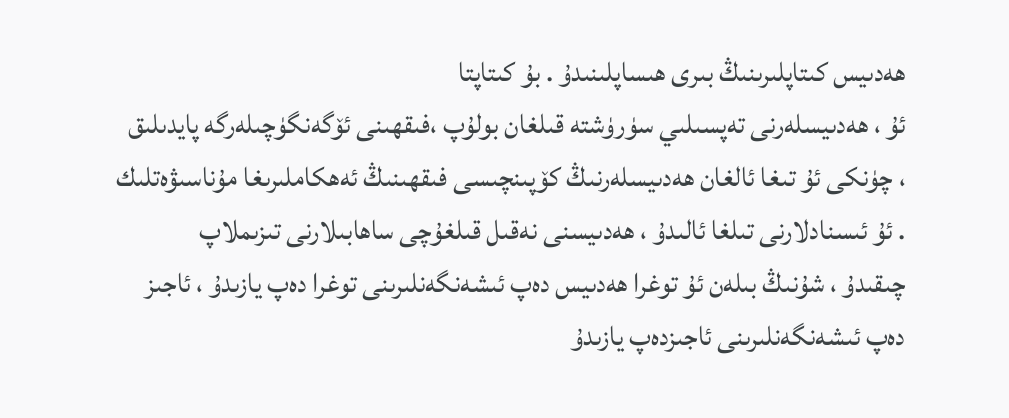ھەدىيس كىتاپلىرىنىڭ بىرى ھىساپلىنىدۇ . بۇ كىتاپتا
ئۇ ، ھەدىيسلەرنى تەپسىلىي سۈرۈشتە قىلغان بولۇپ ،فىقھىنى ئۆگەنگۈچىلەرگە پايدىلىق
، چۈنكى ئۇ تىغا ئالغان ھەدىيسلەرنىڭ كۆپىنچىسى فىقھىنىڭ ئەھكاملىرىغا مۇناسىۋەتلىك
. ئۇ ئىسنادلارنى تىلغا ئالىدۇ ، ھەدىيسنى نەقىل قىلغۇچى ساھابىلارنى تىزىملاپ
چىقىدۇ ، شۇنىڭ بىلەن ئۇ توغرا ھەدىيس دەپ ئىشەنگەنلىرىنى توغرا دەپ يازىدۇ ، ئاجىز
دەپ ئىشەنگەنلىرىنى ئاجىزدەپ يازىدۇ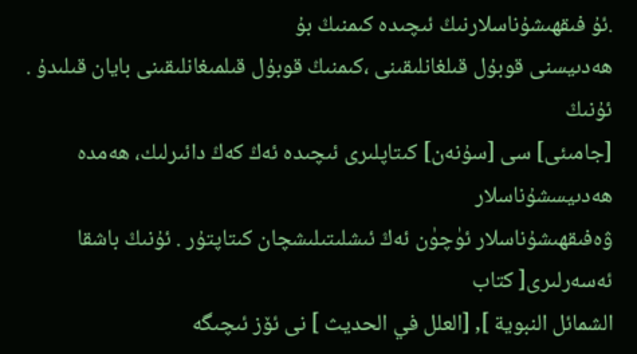.ئۇ فىقھىشۇناسلارنىڭ ئىچىدە كىمنىڭ بۇ
ھەدىيسنى قوبۇل قىلغانلىقىنى ،كىمنىڭ قوبۇل قىلمىغانلىقىنى بايان قىلىدۇ . ئۇنىڭ
[جامىئى] سى [سۇنەن] كىتاپلىرى ئىچىدە ئەڭ كەڭ دائىرلىك، ھەمدە ھەدىيسشۇناسلار
ۋەفىقھىشۇناسلار ئۈچۈن ئەڭ ئىشلىتىلىشچان كىتاپتۇر . ئۇنىڭ باشقا ئەسەرلىرى[ كتاب
الشمائل النبوية ], [العلل في الحديث ] نى ئۆز ئىچىگە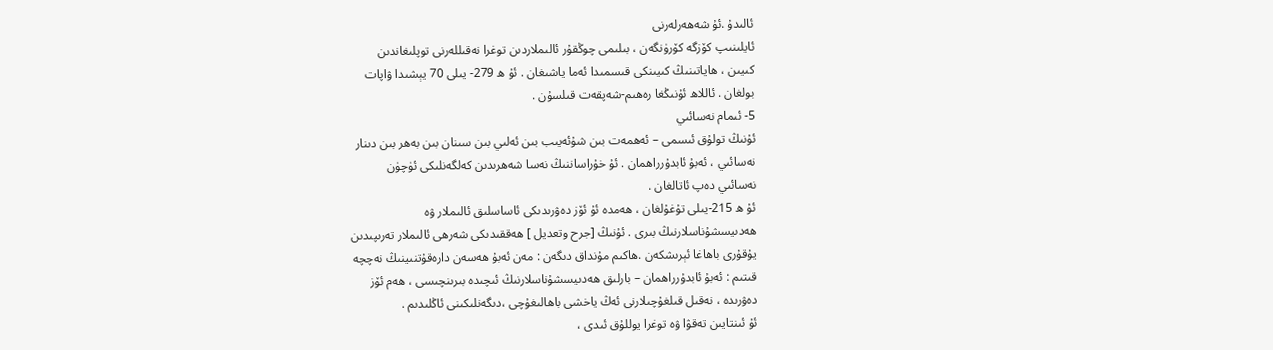ئالىدۇ .ئۇ شەھەرلەرنى
ئايلىنىپ كۆزگە كۆرۈنگەن ، بىلىمى چوڭقۇر ئالىملاردىن توغرا نەقىللەرنى توپلىغاندىن
كىيىن ، ھاياتىنىڭ كىيىنكى قىسمىدا ئەما ياشىغان . ئۇ ھ 279- يىلى 70 يېشىدا ۋاپات
بولغان . ئاللاھ ئۇنىڭغا رەھىم-شەپقەت قىلسۇن .
5- ئىمام نەسائىي
ئۇنىڭ تولۇق ئىسمى – ئەھمەت بىن شۇئەيىب بىن ئەلىي بىن سىنان بىن بەھر بىن دىنار
نەسائىي ، ئەبۇ ئابدۇرراھمان . ئۇ خۇراساننىڭ نەسا شەھرىدىن كەلگەنلىكى ئۈچۈن
نەسائىي دەپ ئاتالغان .
ئۇ ھ 215-يىلى تۇغۇلغان ، ھەمدە ئۇ ئۆز دەۋرىدىكى ئاساسلىق ئالىملار ۋە
ھەدىيسشۇناسلارنىڭ بىرى . ئۇنىڭ [جرح وتعديل ] ھەققىدىكى شەرھى ئالىملار تەرىپىدىن
يۇقۇرى باھاغا ئېرىشكەن .ھاكىم مۇنداق دىگەن : مەن ئەبۇ ھەسەن دارەقۇتنىينىڭ نەچچە
قىتىم : ئەبۇ ئابدۇرراھمان – بارلىق ھەدىيسشۇناسلارنىڭ ئىچىدە بىرىنچىسى ، ھەم ئۆز
دەۋرىدە ، نەقىل قىلغۇچىلارنى ئەڭ ياخشى باھالىغۇچى ،دىگەنلىكىنى ئاڭلىدىم .
ئۇ ئىنتايىن تەقۋا ۋە توغرا يوللۇق ئىدى ،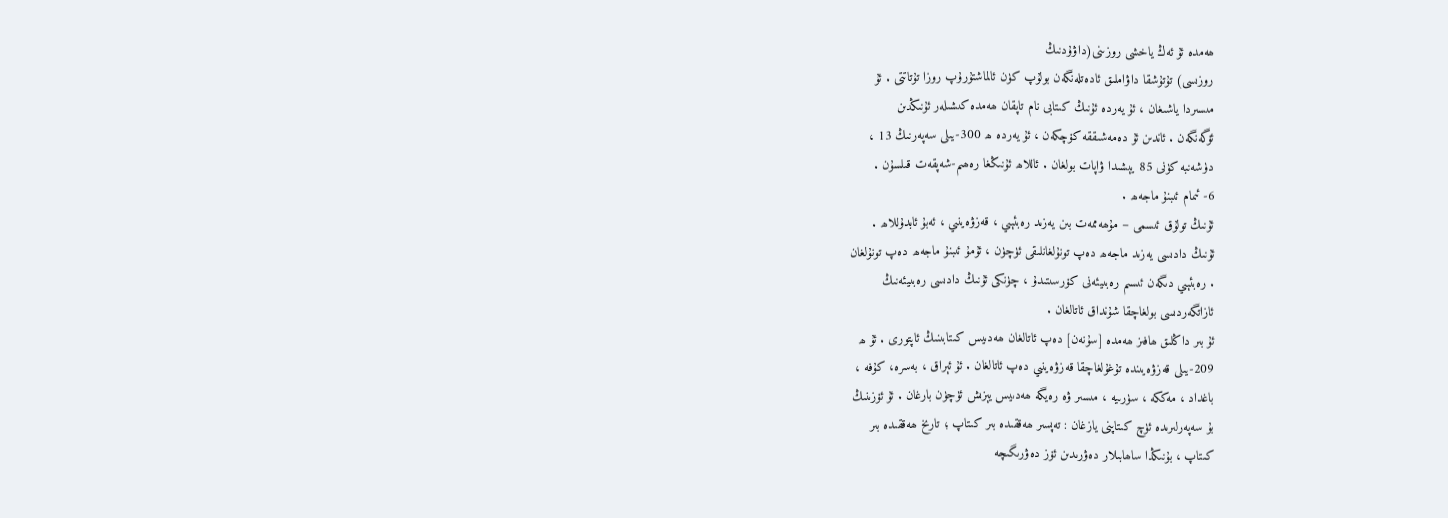ھەمدە ئۇ ئەڭ ياخشى روزىنى(داۋۇدنىڭ
روزىسى) تۇتۇشقا داۋاملىق ئادەتلەنگەن بولۇپ كۈن ئالماشتۇرۇپ روزا تۇتاتتى . ئۇ
مىسىردا ياشىغان ، ئۇ يەردە ئۇنىڭ كىتابى نام تاپقان ھەمدە كىشىلەر ئۇنىڭدىن
ئۆگەنگەن . ئاندىن ئۇ دەمەشىققە كۆچكەن ، ئۇ يەردە ھ 300-يىلى سەپەرنىڭ 13 ،
دۈشەنبە كۈنى 85 يېشىدا ۋاپات بولغان . ئاللاھ ئۇنىڭغا رەھىم-شەپقەت قىلسۇن .
6- ئىمام ئىبنۇ ماجەھ .
ئۇنىڭ تولۇق ئىسمى – مۇھەممەت بىن يەزىد رەبئېىي ، قەزۋەينىي ، ئەبۇ ئابدۇللاھ .
ئۇنىڭ دادىسى يەزىد ماجەھ دەپ تونۇلغانلىقى ئۈچۈن ، ئۇمۇ ئىبنۇ ماجەھ دەپ تونۇلغان
. رەبئېىي دىگەن ئىسىم رەبىيئەنى كۆرسىتىدۇ ، چۈنكى ئۇنىڭ دادىسى رەبىيئەنىڭ
ئازاتگەردىسى بولغاچقا شۇنداق ئاتالغان .
ئۇ بىر داڭلىق ھافىز ھەمدە [سۇنەن] دەپ ئاتالغان ھەدىيس كىتابىنىڭ ئاپتورى . ئۇ ھ
209-يىلى قەزۋەيىندە تۇغۇلغاچقا قەزۋەينىي دەپ ئاتالغان . ئۇ ئېراق ، بەسرە، كۇفە ،
باغداد ، مەككە ، سۈرىيە ، مىسىر ۋە رەيگە ھەدىيس يېزىش ئۈچۈن بارغان . ئۇ ئۆزىنىڭ
بۇ سەپەرلىرىدە ئۈچ كىتاپنى يازغان : تەپسىر ھەققىدە بىر كىتاپ ؛ تارىخ ھەققىدە بىر
كىتاپ ، بۇنىڭدا ساھابىلار دەۋرىدىن ئۆز دەۋرىگىچە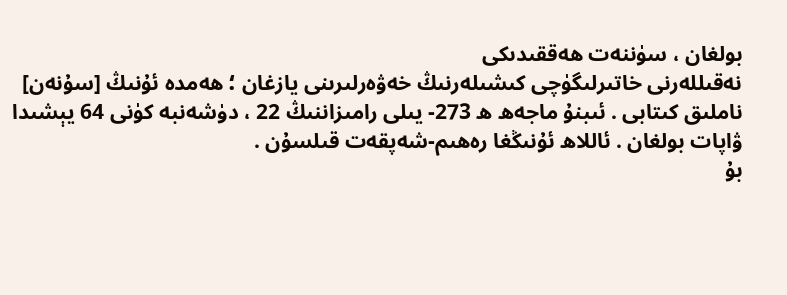بولغان ، سۈننەت ھەققىدىكى
نەقىللەرنى خاتىرلىگۈچى كىشىلەرنىڭ خەۋەرلىرىنى يازغان ؛ ھەمدە ئۇنىڭ [سۇنەن]
ناملىق كىتابى . ئىبنۇ ماجەھ ھ 273- يىلى رامىزاننىڭ 22 ، دۈشەنبە كۈنى 64 يېشىدا
ۋاپات بولغان . ئاللاھ ئۇنىڭغا رەھىم-شەپقەت قىلسۇن .
بۇ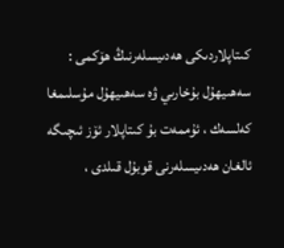كىتاپلاردىكى ھەدىيسلەرنىڭ ھۆكمى :
سەھىيھۇل بۇخارىي ۋە سەھىيھۇل مۇسلىمغا كەلسەك ، ئۇممەت بۇ كىتاپلار ئۆز ئىچىگە
ئالغان ھەدىيسلەرنى قوبۇل قىلدى ،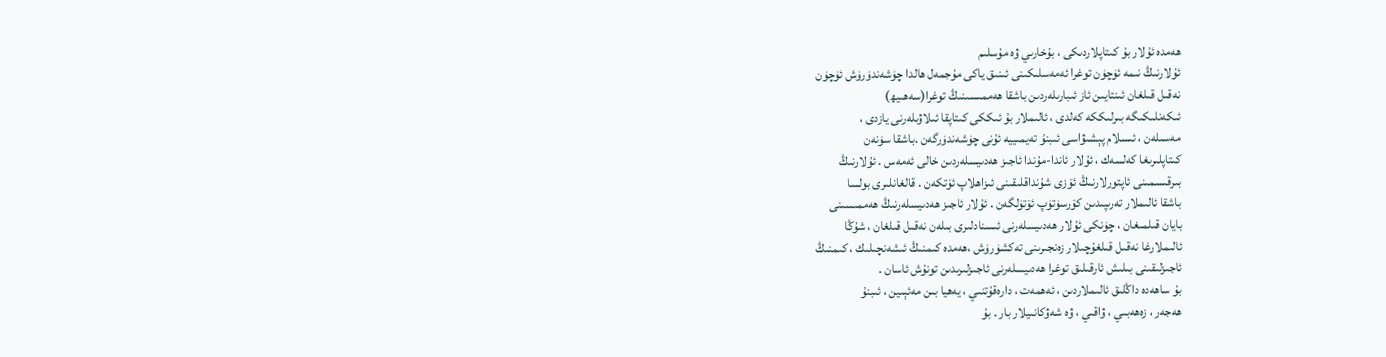ھەمدە ئۇلار بۇ كىتاپلاردىكى ، بۇخارىي ۋە مۇسلىم
ئۇلارنىڭ نىمە ئۈچۈن توغرا ئەمەسلىكىنى ئىنىق ياكى مۇجمەل ھالدا چۈشەندۈرۈش ئۈچۈن
نەقىل قىلغان ئىنتايىن ئاز ئىبارىلەردىن باشقا ھەممىسىنىڭ توغرا(سەھىيھ)
ئىكەنلىكىگە بىرلىككە كەلدى ، ئالىملار بۇ ئىككى كىتاپقا ئىلاۋىلەرنى يازدى ،
مەسىلەن ، ئىسلام پېشىۋاسى ئىبنۇ تەيمىييە ئۇنى چۈشەندۈرگەن .باشقا سۈنەن
كىتاپلىرىغا كەلسەك ، ئۇلار ئاندا-مۇندا ئاجىز ھەدىيسلەردىن خالى ئەمەس . ئۇلارنىڭ
بىرقىسمىنى ئاپتورلارنىڭ ئۆزى شۇنداقلىقىنى ئىزاھلاپ ئۆتكەن . قالغانلىرى بولسا
باشقا ئالىملار تەرىپىدىن كۆرسۈتۈپ ئۆتۈلگەن . ئۇلار ئاجىز ھەدىيسلەرنىڭ ھەممىسىنى
بايان قىلمىغان ، چۈنكى ئۇلار ھەدىيسلەرنى ئىسنادلىرى بىلەن نەقىل قىلغان ، شۇڭا
ئالىملارغا نەقىل قىلغۇچىلار زەنجىرىنى تەكشۈرۈش ،ھەمدە كىمنىڭ ئىشەنچىلىك ، كىمنىڭ
ئاجىزلىقىنى بىلىش ئارقىلىق توغرا ھەدىيسلەرنى ئاجىزلىرىدىن تونۇش ئاسان .
بۇ ساھەدە داڭلىق ئالىملاردىن ، ئەھمەت ، دارەقۇتنىي ، يەھيا بىن مەئېىين ، ئىبنۇ
ھەجەر ، زەھەبىي ، ۋاقىي ، ۋە شەۋكانىيلار بار . بۇ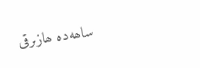ساھەدە ھازىرقى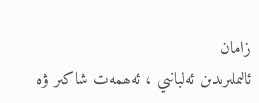زامان
ئالىملىرىدىن ئەلبانىي ، ئەھمەت شاكىر ۋە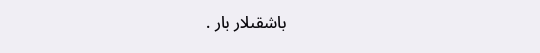باشقىلار بار .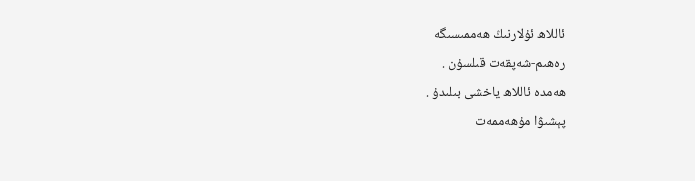ئاللاھ ئۇلارنىڭ ھەممىسىگە
رەھىم-شەپقەت قىلسۇن .
ھەمدە ئاللاھ ياخشى بىلىدۇ .
پېشىۋا مۇھەممەت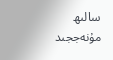سالىھ مۇنەججىد